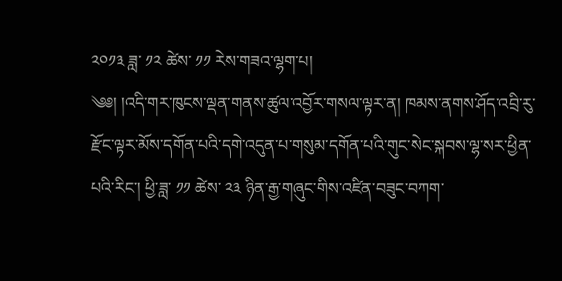༢༠༡༣ ཟླ་ ༡༢ ཚེས་ ༡༡ རེས་གཟའ་ལྷག་པ།
༄༅། །འདི་གར་ཁུངས་ལྡན་གནས་ཚུལ་འབྱོར་གསལ་ལྟར་ན། ཁམས་ནགས་ཤོད་འབྲི་རུ་རྫོང་ལྟར་མོས་དགོན་པའི་དགེ་འདུན་པ་གསུམ་དགོན་པའི་གུང་སེང་སྐབས་ལྷ་སར་ཕྱིན་པའི་རིང་། ཕྱི་ཟླ་ ༡༡ ཚེས་ ༢༣ ཉིན་རྒྱ་གཞུང་གིས་འཛིན་བཟུང་བཀག་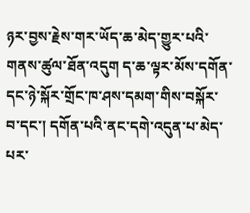ཉར་བྱས་རྗེས་གར་ཡོད་ཆ་མེད་གྱུར་པའི་གནས་ཚུལ་ཐོན་འདུག ད་ཆ་ལྟར་མོས་དགོན་དང་ཉེ་སྐོར་གྲོང་ཁ་ཤས་དམག་གིས་བསྐོར་བ་དང་། དགོན་པའི་ནང་དགེ་འདུན་པ་མེད་པར་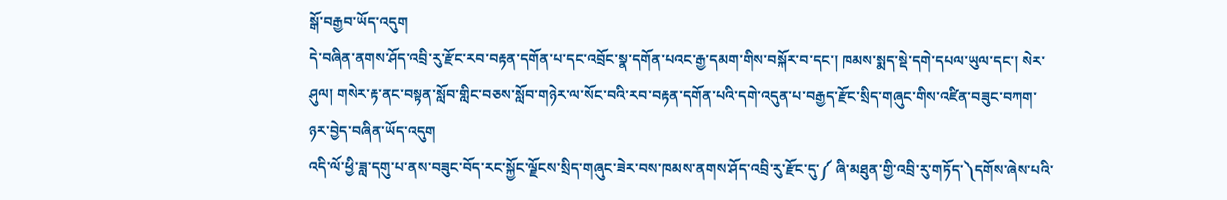སྒོ་བརྒྱབ་ཡོད་འདུག
དེ་བཞིན་ནགས་ཤོད་འབྲི་རུ་རྫོང་རབ་བརྟན་དགོན་པ་དང་འབྲོང་སྣ་དགོན་པའང་རྒྱ་དམག་གིས་བསྐོར་བ་དང་། ཁམས་སྨད་སྡེ་དགེ་དཔལ་ཡུལ་དང་། སེར་ཤུལ། གསེར་རྟ་ནང་བསྟན་སློབ་གླིང་བཅས་སློབ་གཉེར་ལ་སོང་བའི་རབ་བརྟན་དགོན་པའི་དགེ་འདུན་པ་བརྒྱད་རྫོང་སྲིད་གཞུང་གིས་འཛིན་བཟུང་བཀག་ཉར་བྱེད་བཞིན་ཡོད་འདུག
འདི་ལོ་ཕྱི་ཟླ་དགུ་པ་ནས་བཟུང་བོད་རང་སྐྱོང་ལྗོངས་སྲིད་གཞུང་ཟེར་བས་ཁམས་ནགས་ཤོད་འབྲི་རུ་རྫོང་དུ་༼ ཞི་མཐུན་གྱི་འབྲི་རུ་གཏོད་༽དགོས་ཞེས་པའི་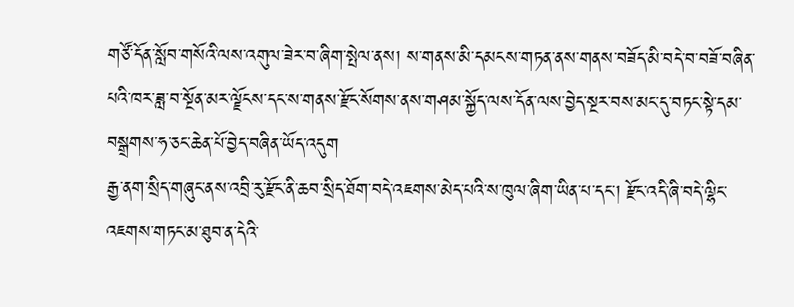གཙོ་དོན་སློབ་གསོའི་ལས་འགུལ་ཟེར་བ་ཞིག་སྤེལ་ནས། ས་གནས་མི་དམངས་གཏན་ནས་གནས་བཟོད་མི་བདེ་བ་བཟོ་བཞིན་པའི་ཁར་ཟླ་བ་སྔོན་མར་ལྗོངས་དང་ས་གནས་རྫོང་སོགས་ནས་གཤམ་སྐྱོད་ལས་དོན་ལས་བྱེད་སྔར་བས་མང་དུ་བཏང་སྟེ་དམ་བསྒྲགས་ཧ་ཅང་ཆེན་པོ་བྱེད་བཞིན་ཡོད་འདུག
རྒྱ་ནག་སྲིད་གཞུང་ནས་འབྲི་རུ་རྫོང་ནི་ཆབ་སྲིད་ཐོག་བདེ་འཇགས་མེད་པའི་ས་ཁུལ་ཞིག་ཡིན་པ་དང་། རྫོང་འདི་ཞི་བདེ་ལྷིང་འཇགས་གཏང་མ་ཐུབ་ན་དེའི་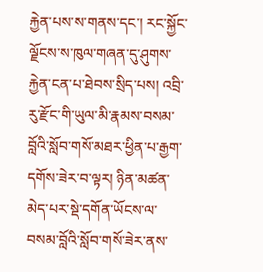རྐྱེན་པས་ས་གནས་དང་། རང་སྐྱོང་ལྗོངས་ས་ཁུལ་གཞན་དུ་ཤུགས་རྐྱེན་ངན་པ་ཐེབས་སྲིད་པས། འབྲི་རུ་རྫོང་གི་ཡུལ་མི་རྣམས་བསམ་བློའི་སློབ་གསོ་མཐར་ཕྱིན་པ་རྒྱག་དགོས་ཟེར་བ་ལྟར། ཉིན་མཚན་མེད་པར་སྡེ་དགོན་ཡོངས་ལ་བསམ་བློའི་སློབ་གསོ་ཟེར་ནས་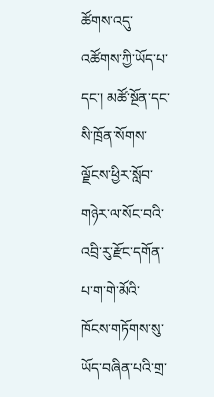ཚོགས་འདུ་འཚོགས་ཀྱི་ཡོད་པ་དང་། མཚོ་སྔོན་དང་སི་ཁྲོན་སོགས་ལྗོངས་ཕྱིར་སློབ་གཉེར་ལ་སོང་བའི་འབྲི་རུ་རྫོང་དགོན་པ་ག་གེ་མོའི་ཁོངས་གཏོགས་སུ་ཡོད་བཞིན་པའི་གྲ་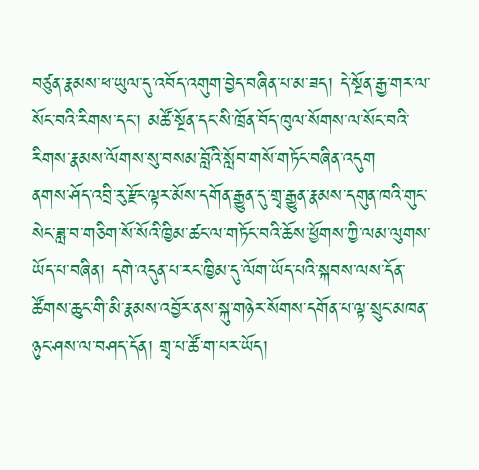བཙུན་རྣམས་ཕ་ཡུལ་དུ་འབོད་འགུག་བྱེད་བཞིན་པ་མ་ཟད། དེ་སྔོན་རྒྱ་གར་ལ་སོང་བའི་རིགས་དང་། མཚོ་སྔོན་དང་སི་ཁྲོན་བོད་ཁུལ་སོགས་ལ་སོང་བའི་རིགས་རྣམས་ལོགས་སུ་བསམ་བློའི་སློབ་གསོ་གཏོང་བཞིན་འདུག
ནགས་ཤོད་འབྲི་རུ་རྫོང་ལྟར་མོས་དགོན་རྒྱུན་དུ་གྲྭ་རྒྱུན་རྣམས་དགུན་ཁའི་གུང་སེང་ཟླ་བ་གཅིག་སོ་སོའི་ཁྱིམ་ཚང་ལ་གཏོང་བའི་ཆོས་ཕྱོགས་ཀྱི་ལམ་ལུགས་ཡོད་པ་བཞིན། དགེ་འདུན་པ་རང་ཁྱིམ་དུ་ལོག་ཡོད་པའི་སྐབས་ལས་དོན་ཚོགས་ཆུང་གི་མི་རྣམས་འབྱོར་ནས་སྐུ་གཉེར་སོགས་དགོན་པ་ལྟ་སྲུང་མཁན་ཉུང་ཤས་ལ་བཤད་དོན། གྲྭ་པ་ཚོ་ག་པར་ཡོད།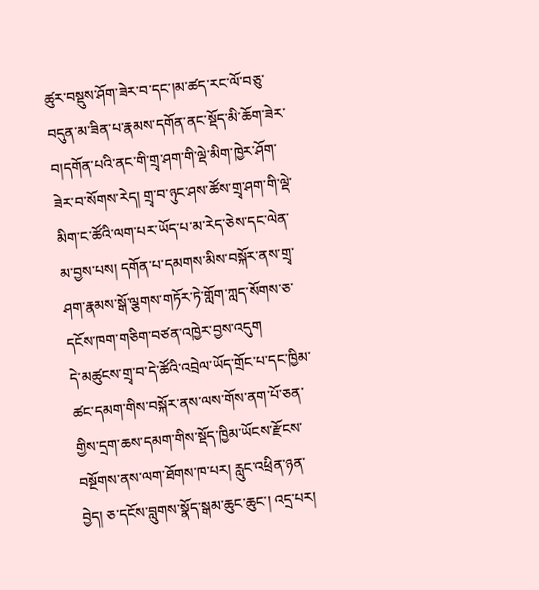ཚུར་བསྡུས་ཤོག་ཟེར་བ་དང་།མ་ཚད་རང་ལོ་བཅུ་བདུན་མ་ཟིན་པ་རྣམས་དགོན་ནང་སྡོད་མི་ཆོག་ཟེར་བ།དགོན་པའི་ནང་གི་གྲྭ་ཤག་གི་ལྡེ་མིག་ཁྱེར་ཤོག་ཟེར་བ་སོགས་རེད། གྲྭ་བ་ཉུང་ཤས་ཚོས་གྲྭ་ཤག་གི་ལྡེ་མིག་ང་ཚོའི་ལག་པར་ཡོད་པ་མ་རེད་ཅེས་དང་ལེན་མ་བྱས་པས། དགོན་པ་དམགས་མིས་བསྐོར་ནས་གྲྭ་ཤག་རྣམས་སྒོ་ལྕགས་གཏོར་ཏེ་གློག་ཀླད་སོགས་ཅ་དངོས་ཁག་གཅིག་བཙན་འཁྱེར་བྱས་འདུག
དེ་མཚུངས་གྲྭ་བ་དེ་ཚོའི་འབྲེལ་ཡོད་གྲོང་པ་དང་ཁྱིམ་ཚང་དམག་གིས་བསྐོར་ནས་ལས་གོས་ནག་པོ་ཅན་གྱིས་དྲག་ཆས་དམག་གིས་སྡོད་ཁྱིམ་ཡོངས་རྫོངས་བསྔོགས་ནས་ལག་ཐོགས་ཁ་པར། རླུང་འཕྲིན་ཉན་བྱེད། ཅ་དངོས་བླུགས་སྣོད་སྒམ་ཆུང་ཆུང་། འདྲ་པར།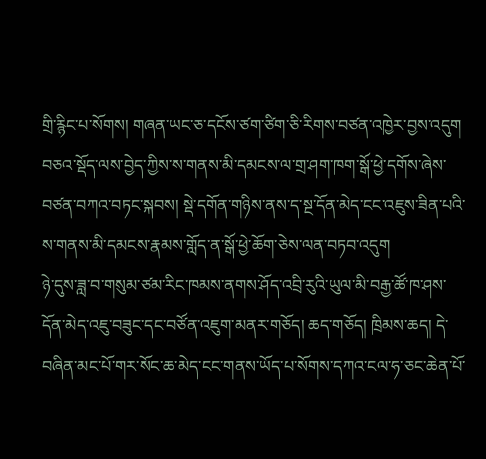གྲི་རྙིང་པ་སོགས། གཞན་ཡང་ཅ་དངོས་ཙག་ཙིག་ཅི་རིགས་བཙན་འཁྱེར་བྱས་འདུག བཅའ་སྡོད་ལས་བྱེད་ཀྱིས་ས་གནས་མི་དམངས་ལ་གྲ་ཤག་ཁག་སྒོ་ཕྱེ་དགོས་ཞེས་བཙན་བཀའ་བཏང་སྐབས། སྡེ་དགོན་གཉིས་ནས་ད་སྔ་དོན་མེད་ངང་འཇུས་ཟིན་པའི་ས་གནས་མི་དམངས་རྣམས་གློད་ན་སྒོ་ཕྱེ་ཆོག་ཅེས་ལན་བཏབ་འདུག
ཉེ་དུས་ཟླ་བ་གསུམ་ཙམ་རིང་ཁམས་ནགས་ཤོད་འབྲི་རུའི་ཡུལ་མི་བརྒྱ་ཚོ་ཁ་ཤས་དོན་མེད་འཇུ་བཟུང་དང་བཙོན་འཇུག་མནར་གཅོད། ཆད་གཅོད། ཁྲིམས་ཆད། དེ་བཞིན་མང་པོ་གར་སོང་ཆ་མེད་ངང་གནས་ཡོད་པ་སོགས་དཀའ་ངལ་ཧ་ཅང་ཆེན་པོ་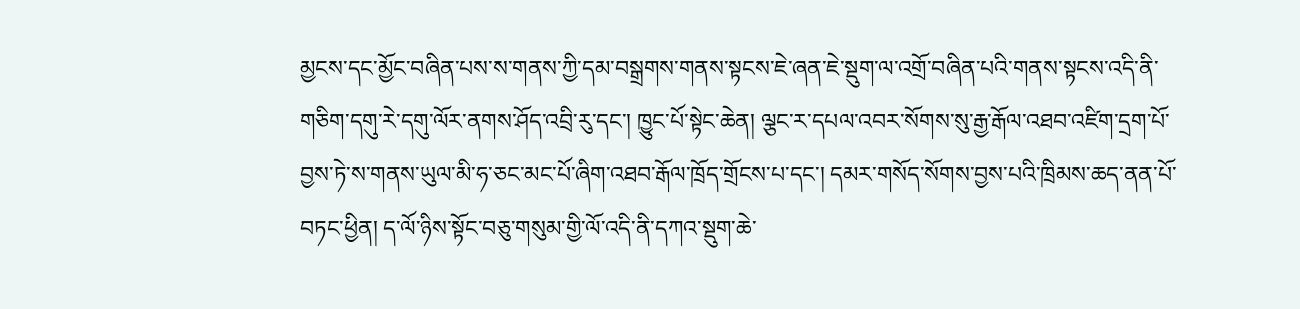མྱངས་དང་མྱོང་བཞིན་པས་ས་གནས་ཀྱི་དམ་བསྒྲགས་གནས་སྟངས་ཇེ་ཞན་ཇེ་སྡུག་ལ་འགྲོ་བཞིན་པའི་གནས་སྟངས་འདི་ནི་གཅིག་དགུ་རེ་དགུ་ལོར་ནགས་ཤོད་འབྲི་རུ་དང་། ཁྱུང་པོ་སྟེང་ཆེན། ལྕང་ར་དཔལ་འབར་སོགས་སུ་རྒྱ་རྒོལ་འཐབ་འཛིག་དྲག་པོ་བྱས་ཏེ་ས་གནས་ཡུལ་མི་ཧ་ཅང་མང་པོ་ཞིག་འཐབ་རྒོལ་ཁྲོད་གྲོངས་པ་དང་། དམར་གསོད་སོགས་བྱས་པའི་ཁྲིམས་ཆད་ནན་པོ་བཏང་ཕྱིན། ད་ལོ་ཉིས་སྟོང་བཅུ་གསུམ་གྱི་ལོ་འདི་ནི་དཀའ་སྡུག་ཆེ་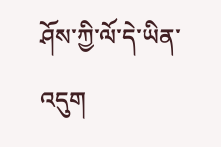ཤོས་ཀྱི་ལོ་དེ་ཡིན་འདུག